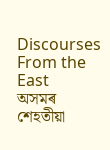Discourses From the East
অসমৰ শেহতীয়া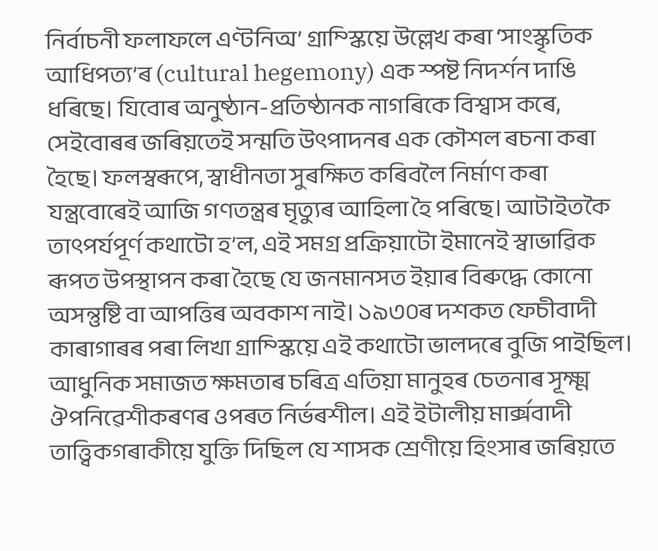নিৰ্বাচনী ফলাফলে এণ্টনিঅ’ গ্ৰাম্স্কিয়ে উল্লেখ কৰা ‘সাংস্কৃতিক আধিপত্য’ৰ (cultural hegemony) এক স্পষ্ট নিদৰ্শন দাঙি ধৰিছে। যিবোৰ অনুষ্ঠান-প্ৰতিষ্ঠানক নাগৰিকে বিশ্বাস কৰে, সেইবোৰৰ জৰিয়তেই সন্মতি উৎপাদনৰ এক কৌশল ৰচনা কৰা হৈছে। ফলস্বৰূপে, স্বাধীনতা সুৰক্ষিত কৰিবলৈ নিৰ্মাণ কৰা যন্ত্ৰবোৰেই আজি গণতন্ত্ৰৰ মৃত্যুৰ আহিলা হৈ পৰিছে। আটাইতকৈ তাৎপৰ্যপূৰ্ণ কথাটো হ’ল, এই সমগ্ৰ প্ৰক্ৰিয়াটো ইমানেই স্বাভাৱিক ৰূপত উপস্থাপন কৰা হৈছে যে জনমানসত ইয়াৰ বিৰুদ্ধে কোনো অসন্তুষ্টি বা আপত্তিৰ অবকাশ নাই। ১৯৩০ৰ দশকত ফেচীবাদী কাৰাগাৰৰ পৰা লিখা গ্ৰাম্স্কিয়ে এই কথাটো ভালদৰে বুজি পাইছিল।
আধুনিক সমাজত ক্ষমতাৰ চৰিত্ৰ এতিয়া মানুহৰ চেতনাৰ সূক্ষ্ম ঔপনিৱেশীকৰণৰ ওপৰত নিৰ্ভৰশীল। এই ইটালীয় মাৰ্ক্সবাদী তাত্ত্বিকগৰাকীয়ে যুক্তি দিছিল যে শাসক শ্ৰেণীয়ে হিংসাৰ জৰিয়তে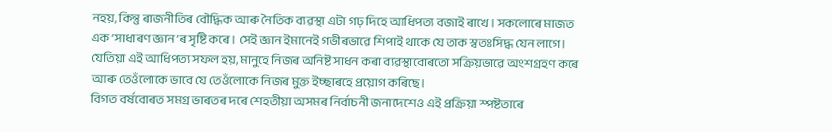নহয়, কিন্তু ৰাজনীতিৰ বৌদ্ধিক আৰু নৈতিক ব্যৱস্থা এটা গঢ় দিহে আধিপত্য বজাই ৰাখে। সকলোৰে মাজত এক ‘সাধাৰণ জ্ঞান’ৰ সৃষ্টি কৰে। সেই জ্ঞান ইমানেই গভীৰভাৱে শিপাই থাকে যে তাক স্বতঃসিদ্ধ যেন লাগে। যেতিয়া এই আধিপত্য সফল হয়, মানুহে নিজৰ অনিষ্ট সাধন কৰা ব্যৱস্থাবোৰতো সক্ৰিয়ভাৱে অংশগ্ৰহণ কৰে আৰু তেওঁলোকে ভাবে যে তেওঁলোকে নিজৰ মুক্ত ইচ্ছাৰহে প্ৰয়োগ কৰিছে।
বিগত বৰ্ষবোৰত সমগ্ৰ ভাৰতৰ দৰে শেহতীয়া অসমৰ নিৰ্বাচনী জনাদেশেও এই প্ৰক্ৰিয়া স্পষ্টতাৰে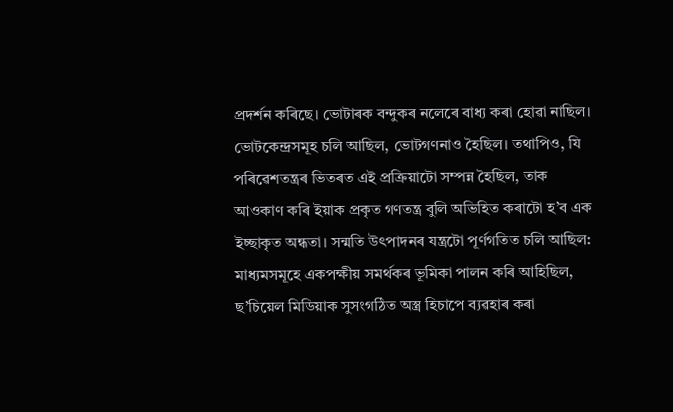প্ৰদৰ্শন কৰিছে। ভোটাৰক বন্দুকৰ নলেৰে বাধ্য কৰা হোৱা নাছিল। ভোটকেন্দ্ৰসমূহ চলি আছিল, ভোটগণনাও হৈছিল। তথাপিও, যি পৰিৱেশতন্ত্ৰৰ ভিতৰত এই প্ৰক্ৰিয়াটো সম্পন্ন হৈছিল, তাক আওকাণ কৰি ইয়াক প্ৰকৃত গণতন্ত্ৰ বুলি অভিহিত কৰাটো হ’ব এক ইচ্ছাকৃত অন্ধতা। সন্মতি উৎপাদনৰ যন্ত্ৰটো পূৰ্ণগতিত চলি আছিল: মাধ্যমসমূহে একপক্ষীয় সমৰ্থকৰ ভূমিকা পালন কৰি আহিছিল, ছ’চিয়েল মিডিয়াক সুসংগঠিত অস্ত্ৰ হিচাপে ব্যৱহাৰ কৰা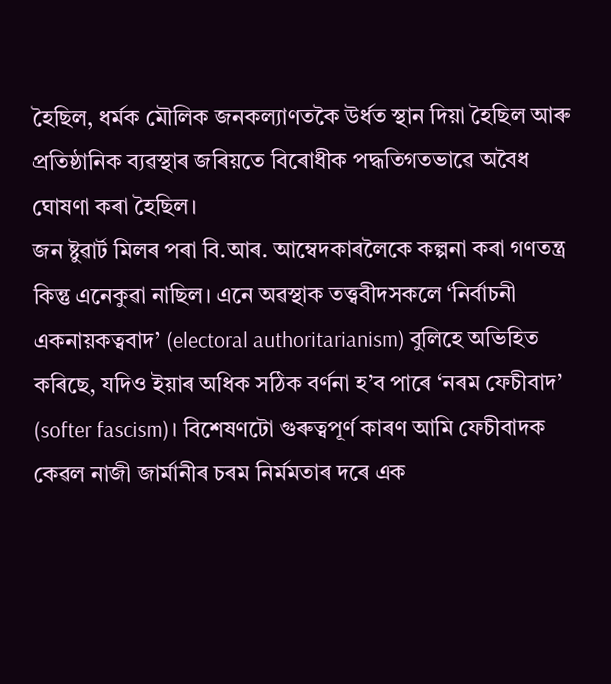হৈছিল, ধৰ্মক মৌলিক জনকল্যাণতকৈ উৰ্ধত স্থান দিয়া হৈছিল আৰু প্ৰতিষ্ঠানিক ব্যৱস্থাৰ জৰিয়তে বিৰোধীক পদ্ধতিগতভাৱে অবৈধ ঘোষণা কৰা হৈছিল।
জন ষ্টুৱাৰ্ট মিলৰ পৰা বি.আৰ. আম্বেদকাৰলৈকে কল্পনা কৰা গণতন্ত্ৰ কিন্তু এনেকুৱা নাছিল। এনে অৱস্থাক তত্ত্ববীদসকলে ‘নিৰ্বাচনী একনায়কত্ববাদ’ (electoral authoritarianism) বুলিহে অভিহিত কৰিছে, যদিও ইয়াৰ অধিক সঠিক বৰ্ণনা হ’ব পাৰে ‘নৰম ফেচীবাদ’ (softer fascism)। বিশেষণটো গুৰুত্বপূৰ্ণ কাৰণ আমি ফেচীবাদক কেৱল নাজী জাৰ্মানীৰ চৰম নিৰ্মমতাৰ দৰে এক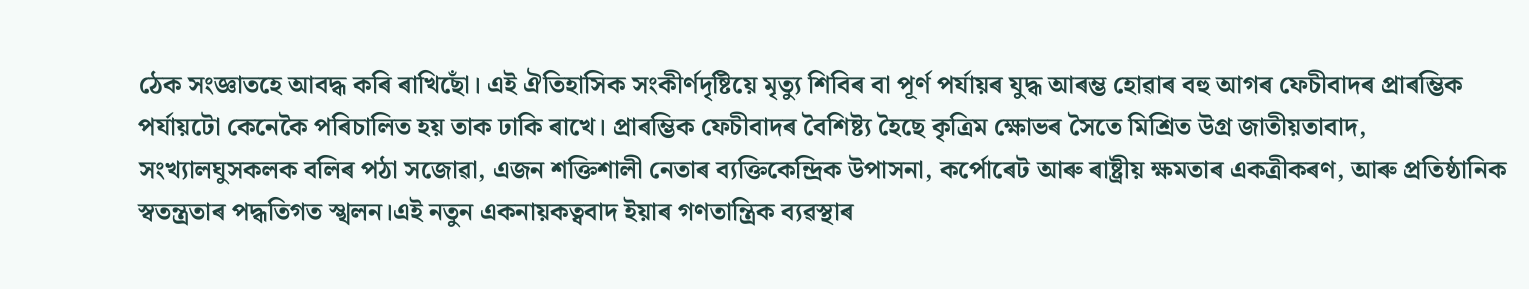ঠেক সংজ্ঞাতহে আবদ্ধ কৰি ৰাখিছোঁ। এই ঐতিহাসিক সংকীৰ্ণদৃষ্টিয়ে মৃত্যু শিবিৰ বা পূৰ্ণ পৰ্যায়ৰ যুদ্ধ আৰম্ভ হোৱাৰ বহু আগৰ ফেচীবাদৰ প্ৰাৰম্ভিক পৰ্যায়টো কেনেকৈ পৰিচালিত হয় তাক ঢাকি ৰাখে। প্ৰাৰম্ভিক ফেচীবাদৰ বৈশিষ্ট্য হৈছে কৃত্ৰিম ক্ষোভৰ সৈতে মিশ্ৰিত উগ্ৰ জাতীয়তাবাদ, সংখ্যালঘুসকলক বলিৰ পঠা সজোৱা, এজন শক্তিশালী নেতাৰ ব্যক্তিকেন্দ্ৰিক উপাসনা, কৰ্পোৰেট আৰু ৰাষ্ট্ৰীয় ক্ষমতাৰ একত্ৰীকৰণ, আৰু প্ৰতিষ্ঠানিক স্বতন্ত্ৰতাৰ পদ্ধতিগত স্খলন।এই নতুন একনায়কত্ববাদ ইয়াৰ গণতান্ত্ৰিক ব্যৱস্থাৰ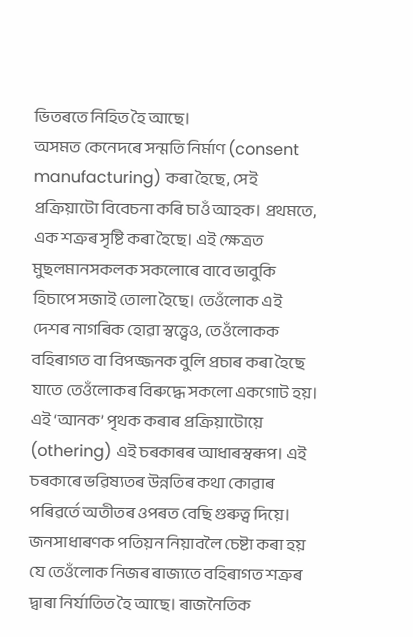ভিতৰতে নিহিত হৈ আছে।
অসমত কেনেদৰে সন্মতি নিৰ্মাণ (consent manufacturing) কৰা হৈছে, সেই প্ৰক্ৰিয়াটো বিবেচনা কৰি চাওঁ আহক। প্ৰথমতে, এক শত্ৰুৰ সৃষ্টি কৰা হৈছে। এই ক্ষেত্ৰত মুছলমানসকলক সকলোৰে বাবে ভাবুকি হিচাপে সজাই তোলা হৈছে। তেওঁলোক এই দেশৰ নাগৰিক হোৱা স্বত্ত্বেও, তেওঁলোকক বহিৰাগত বা বিপজ্জনক বুলি প্ৰচাৰ কৰা হৈছে যাতে তেওঁলোকৰ বিৰুদ্ধে সকলো একগোট হয়। এই ‘আনক’ পৃথক কৰাৰ প্ৰক্ৰিয়াটোয়ে (othering) এই চৰকাৰৰ আধাৰস্বৰূপ। এই চৰকাৰে ভৱিষ্যতৰ উন্নতিৰ কথা কোৱাৰ পৰিৱৰ্তে অতীতৰ ওপৰত বেছি গুৰুত্ব দিয়ে। জনসাধাৰণক পতিয়ন নিয়াবলৈ চেষ্টা কৰা হয় যে তেওঁলোক নিজৰ ৰাজ্যতে বহিৰাগত শত্ৰুৰ দ্বাৰা নিৰ্যাতিত হৈ আছে। ৰাজনৈতিক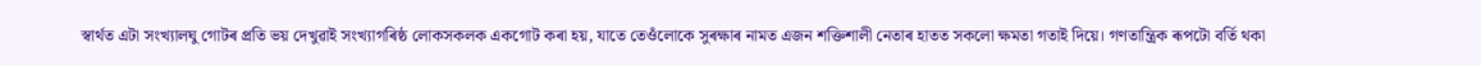স্বাৰ্থত এটা সংখ্যালঘু গোটৰ প্ৰতি ভয় দেখুৱাই সংখ্যাগৰিষ্ঠ লোকসকলক একগোট কৰা হয়, যাতে তেওঁলোকে সুৰক্ষাৰ নামত এজন শক্তিশালী নেতাৰ হাতত সকলো ক্ষমতা গতাই দিয়ে। গণতান্ত্ৰিক ৰূপটো বৰ্তি থকা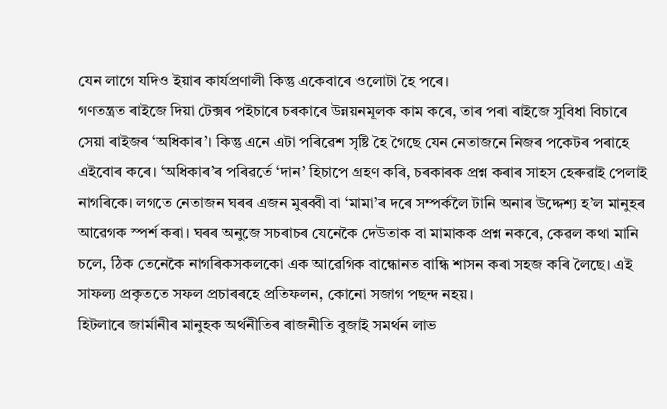যেন লাগে যদিও ইয়াৰ কাৰ্যপ্ৰণালী কিন্তু একেবাৰে ওলোটা হৈ পৰে।
গণতন্ত্ৰত ৰাইজে দিয়া টেক্সৰ পইচাৰে চৰকাৰে উন্নয়নমূলক কাম কৰে, তাৰ পৰা ৰাইজে সুবিধা বিচাৰে সেয়া ৰাইজৰ ‘অধিকাৰ’। কিন্তু এনে এটা পৰিৱেশ সৃষ্টি হৈ গৈছে যেন নেতাজনে নিজৰ পকেটৰ পৰাহে এইবোৰ কৰে। ‘অধিকাৰ’ৰ পৰিৱৰ্তে ‘দান’ হিচাপে গ্ৰহণ কৰি, চৰকাৰক প্ৰশ্ন কৰাৰ সাহস হেৰুৱাই পেলাই নাগৰিকে। লগতে নেতাজন ঘৰৰ এজন মুৰব্বী বা ‘মামা’ৰ দৰে সম্পৰ্কলৈ টানি অনাৰ উদ্দেশ্য হ’ল মানুহৰ আৱেগক স্পৰ্শ কৰা। ঘৰৰ অনুজে সচৰাচৰ যেনেকৈ দেউতাক বা মামাকক প্ৰশ্ন নকৰে, কেৱল কথা মানি চলে, ঠিক তেনেকৈ নাগৰিকসকলকো এক আৱেগিক বান্ধোনত বান্ধি শাসন কৰা সহজ কৰি লৈছে। এই সাফল্য প্ৰকৃততে সফল প্ৰচাৰৰহে প্ৰতিফলন, কোনো সজাগ পছন্দ নহয়।
হিটলাৰে জাৰ্মানীৰ মানুহক অৰ্থনীতিৰ ৰাজনীতি বুজাই সমৰ্থন লাভ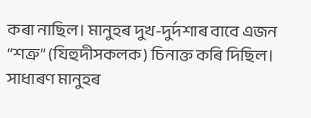কৰা নাছিল। মানুহৰ দুখ-দুৰ্দশাৰ বাবে এজন “শত্ৰু” (যিহুদীসকলক) চিনাক্ত কৰি দিছিল। সাধাৰণ মানুহৰ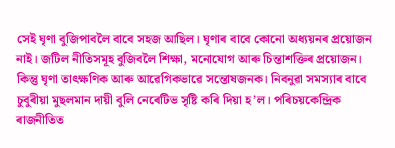সেই ঘৃণা বুজিপাবলৈ বাবে সহজ আছিল। ঘৃণাৰ বাবে কোনো অধ্যয়নৰ প্ৰয়োজন নাই। জটিল নীতিসমূহ বুজিবলৈ শিক্ষা, মনোযোগ আৰু চিন্তাশক্তিৰ প্ৰয়োজন। কিন্তু ঘৃণা তাৎক্ষণিক আৰু আৱেগিকভাৱে সন্তোষজনক। নিবনুৱা সমস্যাৰ বাবে চুবুৰীয়া মুছলমান দায়ী বুলি নেৰেটিভ সৃষ্টি কৰি দিয়া হ’ল। পৰিচয়কেন্দ্ৰিক ৰাজনীতিত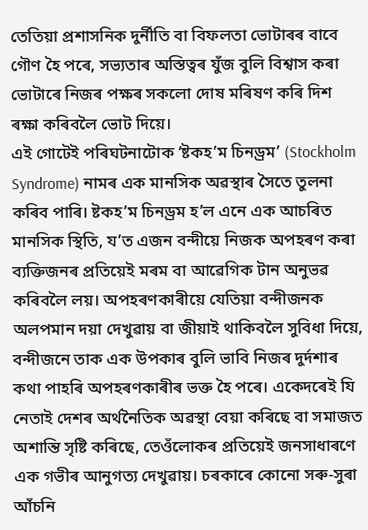তেতিয়া প্ৰশাসনিক দুৰ্নীতি বা বিফলতা ভোটাৰৰ বাবে গৌণ হৈ পৰে, সভ্যতাৰ অস্তিত্বৰ যুঁজ বুলি বিশ্বাস কৰা ভোটাৰে নিজৰ পক্ষৰ সকলো দোষ মৰিষণ কৰি দিশ ৰক্ষা কৰিবলৈ ভোট দিয়ে।
এই গোটেই পৰিঘটনাটোক ‘ষ্টকহ’ম চিনড্ৰম’ (Stockholm Syndrome) নামৰ এক মানসিক অৱস্থাৰ সৈতে তুলনা কৰিব পাৰি। ষ্টকহ’ম চিনড্ৰম হ’ল এনে এক আচৰিত মানসিক স্থিতি, য’ত এজন বন্দীয়ে নিজক অপহৰণ কৰা ব্যক্তিজনৰ প্ৰতিয়েই মৰম বা আৱেগিক টান অনুভৱ কৰিবলৈ লয়। অপহৰণকাৰীয়ে যেতিয়া বন্দীজনক অলপমান দয়া দেখুৱায় বা জীয়াই থাকিবলৈ সুবিধা দিয়ে, বন্দীজনে তাক এক উপকাৰ বুলি ভাবি নিজৰ দুৰ্দশাৰ কথা পাহৰি অপহৰণকাৰীৰ ভক্ত হৈ পৰে। একেদৰেই যি নেতাই দেশৰ অৰ্থনৈতিক অৱস্থা বেয়া কৰিছে বা সমাজত অশান্তি সৃষ্টি কৰিছে, তেওঁলোকৰ প্ৰতিয়েই জনসাধাৰণে এক গভীৰ আনুগত্য দেখুৱায়। চৰকাৰে কোনো সৰু-সুৰা আঁচনি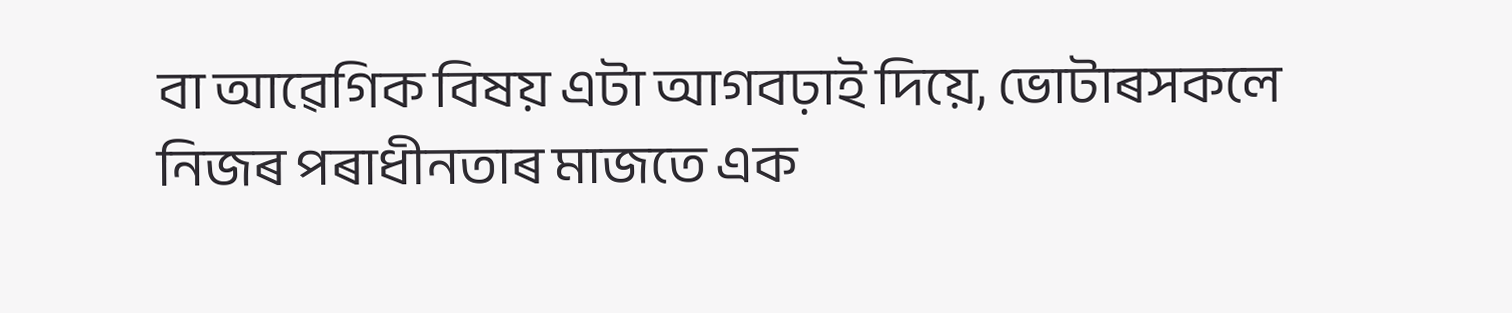বা আৱেগিক বিষয় এটা আগবঢ়াই দিয়ে, ভোটাৰসকলে নিজৰ পৰাধীনতাৰ মাজতে এক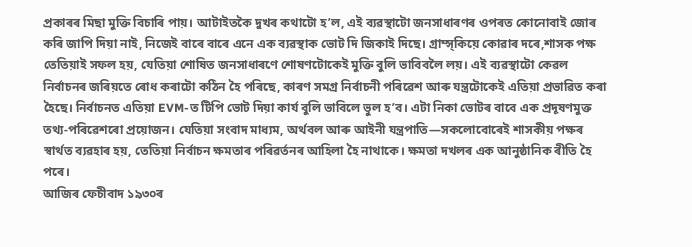প্ৰকাৰৰ মিছা মুক্তি বিচাৰি পায়। আটাইতকৈ দুখৰ কথাটো হ’ল, এই ব্যৱস্থাটো জনসাধাৰণৰ ওপৰত কোনোবাই জোৰ কৰি জাপি দিয়া নাই, নিজেই বাৰে বাৰে এনে এক ব্যৱস্থাক ভোট দি জিকাই দিছে। গ্ৰাম্স্কিয়ে কোৱাৰ দৰে,শাসক পক্ষ তেতিয়াই সফল হয়, যেতিয়া শোষিত জনসাধাৰণে শোষণটোকেই মুক্তি বুলি ভাবিবলৈ লয়। এই ব্যৱস্থাটো কেৱল নিৰ্বাচনৰ জৰিয়তে ৰোধ কৰাটো কঠিন হৈ পৰিছে, কাৰণ সমগ্ৰ নিৰ্বাচনী পৰিৱেশ আৰু যন্ত্ৰটোকেই এতিয়া প্ৰভাৱিত কৰা হৈছে। নিৰ্বাচনত এতিয়া EVM-ত টিপি ভোট দিয়া কাৰ্য বুলি ভাবিলে ভুল হ’ব। এটা নিকা ভোটৰ বাবে এক প্ৰদূষণমুক্ত তথ্য-পৰিৱেশৰো প্ৰয়োজন। যেতিয়া সংবাদ মাধ্যম, অৰ্থবল আৰু আইনী যন্ত্ৰপাতি—সকলোবোৰেই শাসকীয় পক্ষৰ স্বাৰ্থত ব্যৱহাৰ হয়, তেতিয়া নিৰ্বাচন ক্ষমতাৰ পৰিৱৰ্তনৰ আহিলা হৈ নাথাকে। ক্ষমতা দখলৰ এক আনুষ্ঠানিক ৰীতি হৈ পৰে।
আজিৰ ফেচীবাদ ১৯৩০ৰ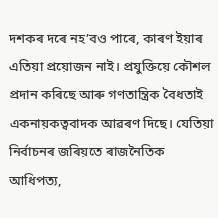দশকৰ দৰে নহ’বও পাৰে, কাৰণ ইয়াৰ এতিয়া প্ৰয়োজন নাই। প্ৰযুক্তিয়ে কৌশল প্ৰদান কৰিছে আৰু গণতান্ত্ৰিক বৈধতাই একনায়কত্ববাদক আৱৰণ দিছে। যেতিয়া নিৰ্বাচনৰ জৰিয়তে ৰাজনৈতিক আধিপত্য,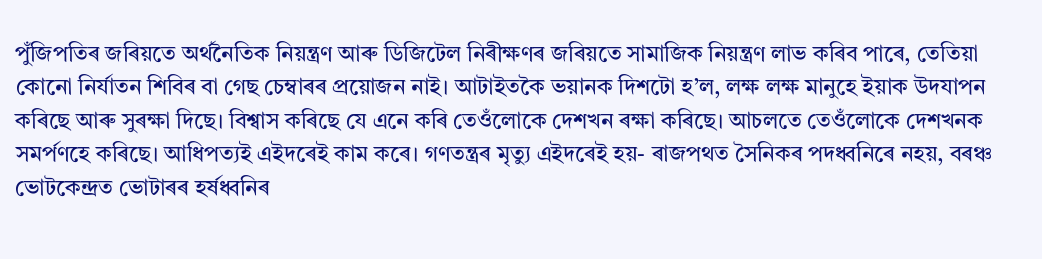পুঁজিপতিৰ জৰিয়তে অৰ্থনৈতিক নিয়ন্ত্ৰণ আৰু ডিজিটেল নিৰীক্ষণৰ জৰিয়তে সামাজিক নিয়ন্ত্ৰণ লাভ কৰিব পাৰে, তেতিয়া কোনো নিৰ্যাতন শিবিৰ বা গেছ চেম্বাৰৰ প্ৰয়োজন নাই। আটাইতকৈ ভয়ানক দিশটো হ’ল, লক্ষ লক্ষ মানুহে ইয়াক উদযাপন কৰিছে আৰু সুৰক্ষা দিছে। বিশ্বাস কৰিছে যে এনে কৰি তেওঁলোকে দেশখন ৰক্ষা কৰিছে। আচলতে তেওঁলোকে দেশখনক সমৰ্পণহে কৰিছে। আধিপত্যই এইদৰেই কাম কৰে। গণতন্ত্ৰৰ মৃত্যু এইদৰেই হয়- ৰাজপথত সৈনিকৰ পদধ্বনিৰে নহয়, বৰঞ্চ ভোটকেন্দ্ৰত ভোটাৰৰ হৰ্ষধ্বনিৰ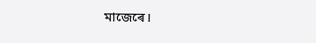মাজেৰে।